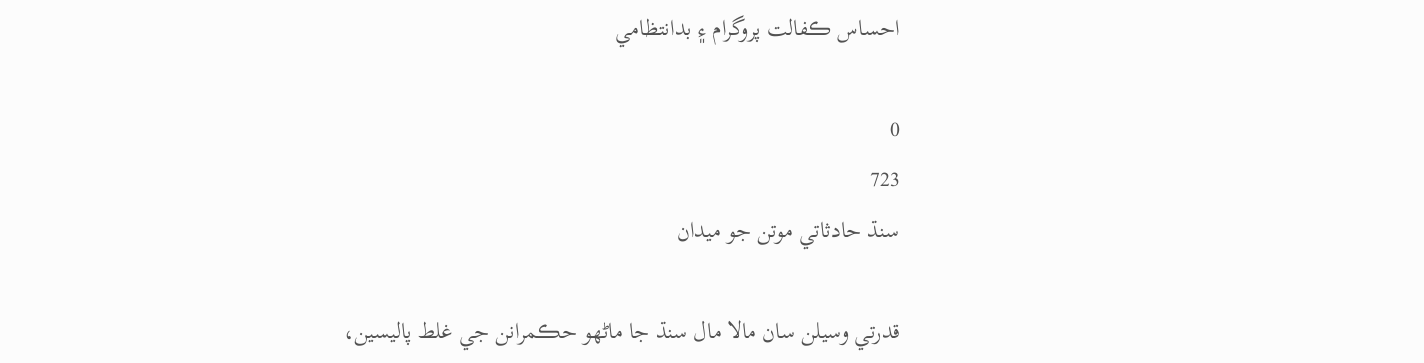احساس ڪفالت پروگرام ۽ بدانتظامي

0
723
سنڌ حادثاتي موتن جو ميدان

قدرتي وسيلن سان مالا مال سنڌ جا ماڻهو حڪمرانن جي غلط پاليسين،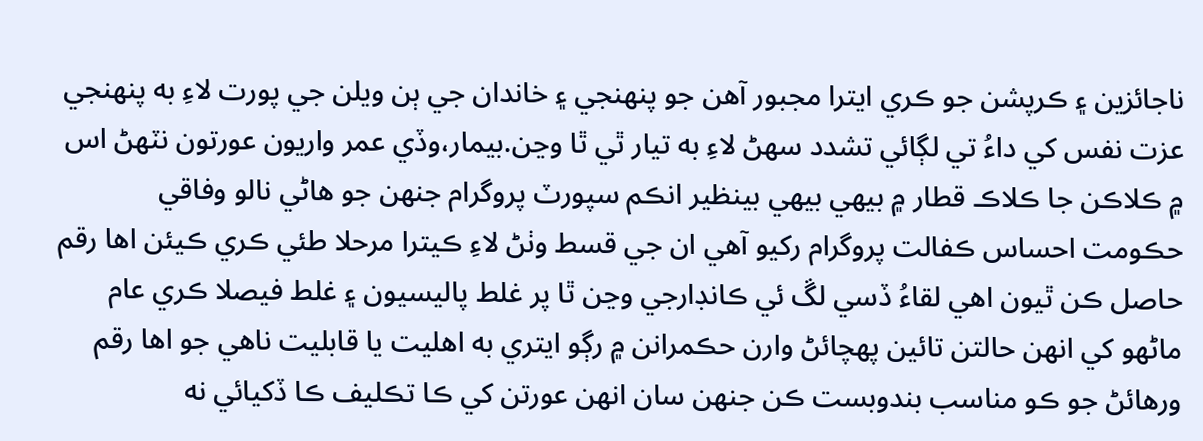ناجائزين ۽ ڪرپشن جو ڪري ايترا مجبور آهن جو پنهنجي ۽ خاندان جي ٻن ويلن جي پورت لاءِ به پنهنجي عزت نفس کي داءُ تي لڳائي تشدد سهڻ لاءِ به تيار ٿي ٿا وڃن.بيمار،وڏي عمر واريون عورتون نٽهڻ اس ۾ ڪلاڪن جا ڪلاڪ قطار ۾ بيهي بيهي بينظير انڪم سپورٽ پروگرام جنهن جو هاڻي نالو وفاقي حڪومت احساس ڪفالت پروگرام رکيو آهي ان جي قسط وٺڻ لاءِ ڪيترا مرحلا طئي ڪري ڪيئن اها رقم حاصل ڪن ٿيون اهي لقاءُ ڏسي لڱ ئي ڪانڊارجي وڃن ٿا پر غلط پاليسيون ۽ غلط فيصلا ڪري عام ماڻهو کي انهن حالتن تائين پهچائڻ وارن حڪمرانن ۾ رڳو ايتري به اهليت يا قابليت ناهي جو اها رقم ورهائڻ جو ڪو مناسب بندوبست ڪن جنهن سان انهن عورتن کي ڪا تڪليف ڪا ڏکيائي نه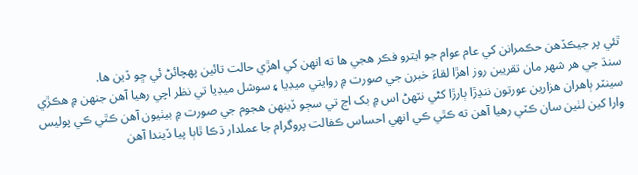ٿئي پر جيڪڏهن حڪمرانن کي عام عوام جو ايترو فڪر هجي ها ته انهن کي اهڙي حالت تائين پهچائڻ ئي ڇو ڏين ها.
سنڌ جي هر شهر مان تقريبن روز اهڙا لقاءَ خبرن جي صورت ۾ روايتي ميڊيا ۽ سوشل ميڊيا تي نظر اچي رهيا آهن جنهن ۾ هڪڙي سينٽر ٻاهران هزارين عورتون ننڍڙا ٻارڙا کڻي نٽهڻ اس ۾ بک اڃ تي سڄو ڏينهن هجوم جي صورت ۾ بيٺيون آهن ڪٿي ڪي پوليس وارا کين لٺين سان ڪٽي رهيا آهن ته ڪٿي ڪي انهي احساس ڪفالت پروگرام جا عملدار ڌڪا ٿاٻا پيا ڏيندا آهن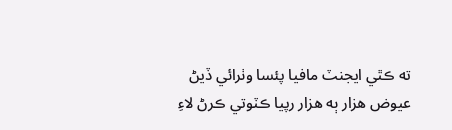ته ڪٿي ايجنٽ مافيا پئسا وٺرائي ڏيڻ عيوض هزار ٻه هزار رپيا ڪٽوتي ڪرڻ لاءِ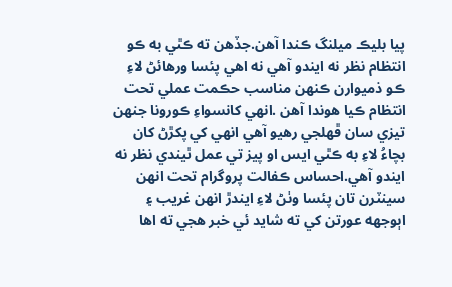پيا بليڪ ميلنگ ڪندا آهن.جڏهن ته ڪٿي به ڪو انتظام نظر نه ايندو آهي نه اهي پئسا ورهائڻ لاءِ ڪو ذميوارن ڪنهن مناسب حڪمت عملي تحت انتظام ڪيا هوندا آهن .انهي کانسواءِ ڪورونا جنهن تيزي سان ڦهلجي رهيو آهي انهي کي پکڙڻ کان بچاءُ لاءِ به ڪٿي ايس او پيز تي عمل ٿيندي نظر نه ايندو آهي.احساس ڪفالت پروگرام تحت انهن سينٽرن تان پئسا وٺڻ لاءِ ايندڙ انهن غريب ۽ اٻوجهه عورتن کي ته شايد ئي خبر هجي ته اها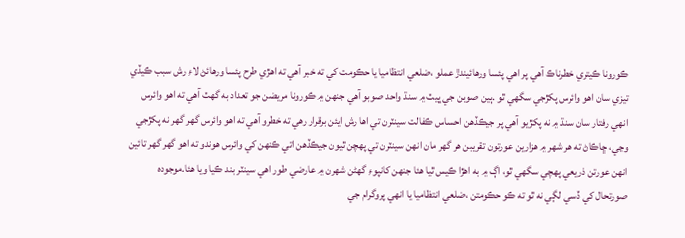ڪورونا ڪيتري خطرناڪ آهي پر اهي پئسا ورهائيندڙ عملو ،ضلعي انتظاميا يا حڪومت کي ته خبر آهي ته اهڙي طرح پئسا ورهائڻ لاءِ رش سبب ڪيڏي تيزي سان اهو وائرس پکڙجي سگهي ٿو .ٻين صوبن جي ڀيٽ ۾ سنڌ واحد صوبو آهي جنهن ۾ ڪورونا مريضن جو تعداد به گهٽ آهي ته اهو وائرس انهي رفتار سان سنڌ ۾ نه پکڙيو آهي پر جيڪڏهن احساس ڪفالت سينٽرن تي اها رش ايئن برقرار رهي ته خطرو آهي ته اهو وائرس گهر گهر نه پکڙجي وڃي، ڇاڪاڻ ته هر شهر ۾ هزارين عورتون تقريبن هر گهر مان انهن سينٽرن تي پهچن ٿيون جيڪڏهن اتي ڪنهن کي وائرس هوندو ته اهو گهر گهر تائين انهن عورتن ذريعي پهچي سگهي ٿو، اڳ ۾ به اهڙا ڪيس ٿيا هئا جنهن کانپوءِ گهڻن شهرن ۾ عارضي طور اهي سينٽر بند ڪيا ويا هئا.موجوده صورتحال کي ڏسي لڳي نه ٿو ته ڪو حڪومتن ،ضلعي انتظاميا يا انهي پروگرام جي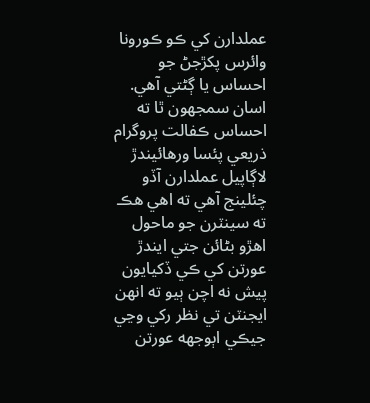عملدارن کي ڪو ڪورونا وائرس پکڙجڻ جو احساس يا ڳڻتي آهي.
اسان سمجهون ٿا ته احساس ڪفالت پروگرام ذريعي پئسا ورهائيندڙ لاڳاپيل عملدارن آڏو چئلينج آهي ته اهي هڪ ته سينٽرن جو ماحول اهڙو بڻائن جتي ايندڙ عورتن کي ڪي ڏکيايون پيش نه اچن ٻيو ته انهن ايجنٽن تي نظر رکي وڃي جيڪي اٻوجهه عورتن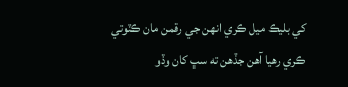کي بليڪ ميل ڪري انهن جي رقمن مان ڪٽوتي ڪري رهيا آهن جڏهن ته سڀ کان وڏو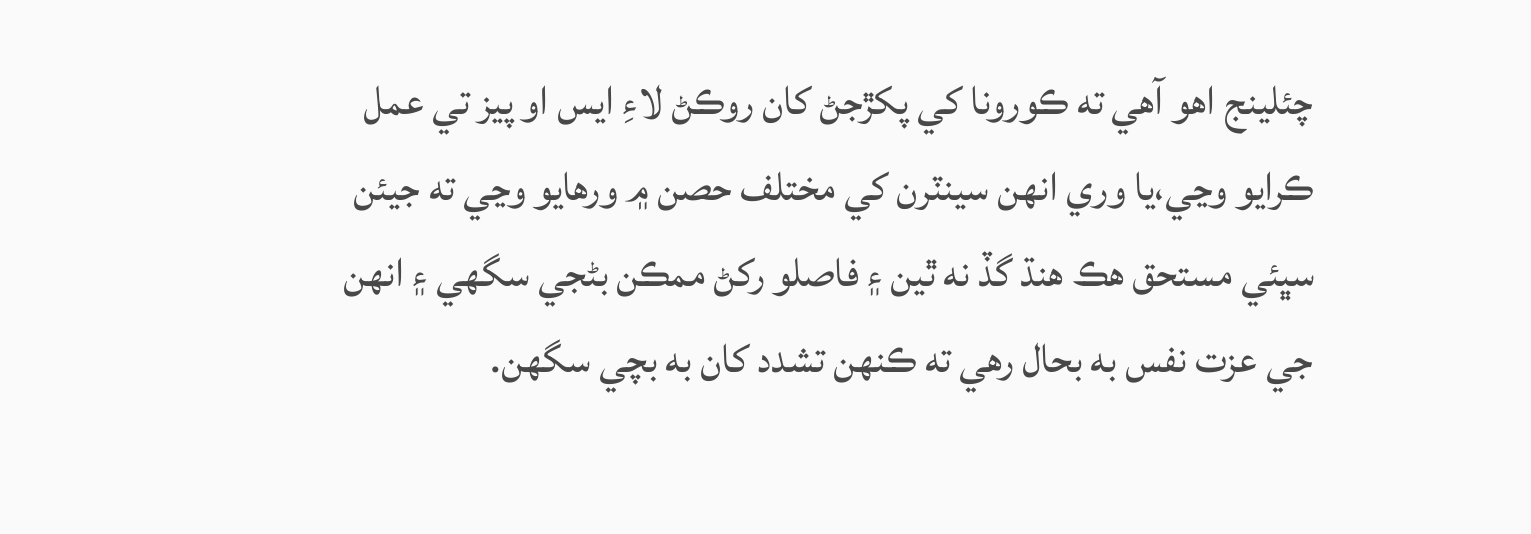چئلينج اهو آهي ته ڪورونا کي پکڙجڻ کان روڪڻ لاءِ ايس او پيز تي عمل ڪرايو وڃي،يا وري انهن سينٽرن کي مختلف حصن ۾ ورهايو وڃي ته جيئن سڀئي مستحق هڪ هنڌ گڏ نه ٿين ۽ فاصلو رکڻ ممڪن بڻجي سگهي ۽ انهن جي عزت نفس به بحال رهي ته ڪنهن تشدد کان به بچي سگهن.